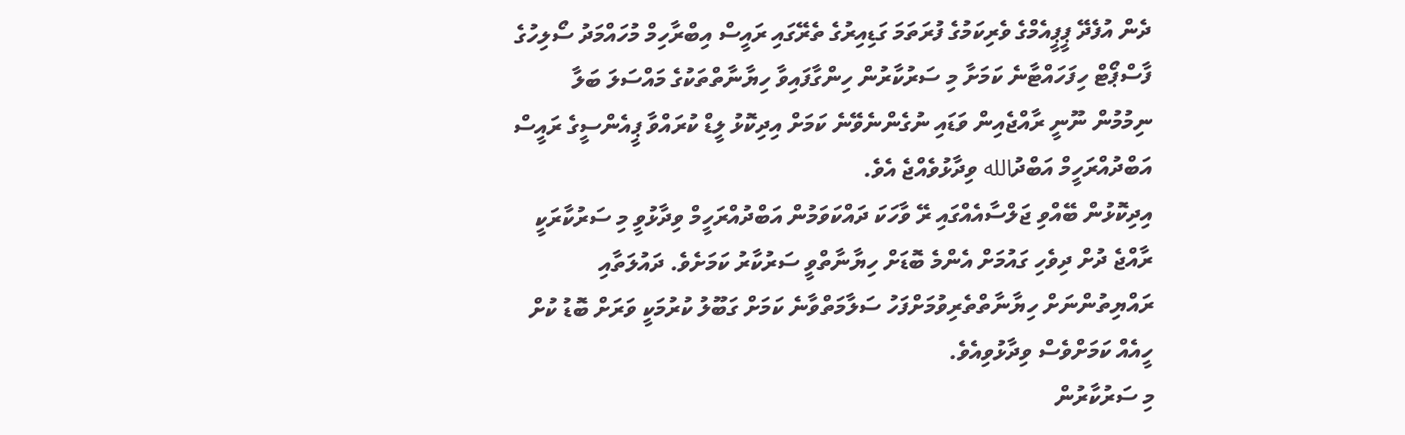ދެން އުފެދޭ ޕީޕީއެމްގެ ވެރިކަމުގެ ފުރަތަމަ ގަޑިއިރުގެ ތެރޭގައި ރައީސް އިބްރާހިމް މުހައްމަދު ސޯލިހުގެ ފާސްޕޯޓް ހިފަހައްޓާނެ ކަމަށާ މި ސަރުކާރުން ހިންގާފައިވާ ހިޔާނާތްތަކުގެ މައްސަލަ ބަލާ ނިމުމުން ނޫނީ ރާއްޖެއިން ވަޑައި ނުގެންނެވޭނެ ކަމަށް އިދިކޮޅު ލީޑް ކުރައްވާ ޕީއެންސީގެ ރައީސް އަބްދުއްރަހީމް އަބްދުالله ވިދާޅުވެއްޖެ އެވެ.
އިދިކޮޅުން ބޭއްވި ޖަލްސާއެއްގައި ރޭ ވާހަކަ ދައްކަވަމުން އަބްދުއްރަހީމް ވިދާޅުވީ މި ސަރުކާރަކީ ރާއްޖެ ދުށް ދިވެހި ގައުމަށް އެންމެ ބޮޑަށް ހިޔާނާތްވީ ސަރުކާރު ކަމަށެވެ. ދައުލަތާއި ރައްޔިތުންނަށް ހިޔާނާތްތެރިވުމަށްފަހު ސަލާމަތްވާނެ ކަމަށް ގަބޫލު ކުރުމަކީ ވަރަށް ބޮޑު ކުށް ހީއެއް ކަމަށްވެސް ވިދާޅުވިއެވެ.
މި ސަރުކާރުން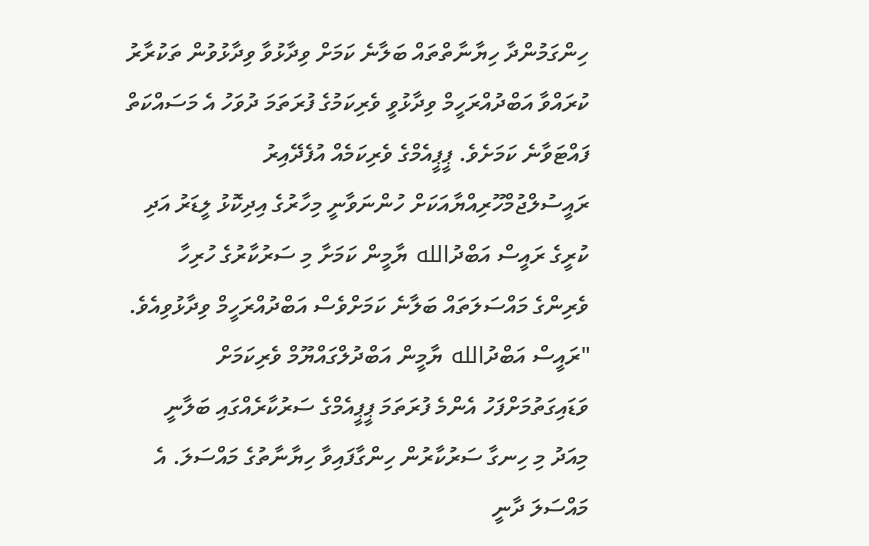ހިންގަމުންދާ ހިޔާނާތްތައް ބަލާނެ ކަމަށް ވިދާޅުވާ ވިދާޅުވުން ތަކުރާރު ކުރައްވާ އަބްދުއްރަހީމް ވިދާޅުވީ ވެރިކަމުގެ ފުރަތަމަ ދުވަހު އެ މަސައްކަތް ފައްޓަވާނެ ކަމަށެވެ. ޕީޕީއެމްގެ ވެރިކަމެއް އުފެދޭއިރު ރައީސުލްޖުމްހޫރިއްޔާއަކަށް ހުންނަވާނީ މިހާރުގެ އިދިކޮޅު ލީޑަރު އަދި ކުރީގެ ރައީސް އަބްދުالله ޔާމީން ކަމަށާ މި ސަރުކާރުގެ ހުރިހާ ވެރިންގެ މައްސަލަތައް ބަލާނެ ކަމަށްވެސް އަބްދުއްރަހީމް ވިދާޅުވިއެވެ.
"ރައީސް އަބްދުالله ޔާމީން އަބްދުލްގައްޔޫމް ވެރިކަމަށް ވަޑައިގަތުމަށްފަހު އެންމެ ފުރަތަމަ ޕީޕީއެމްގެ ސަރުކާރެއްގައި ބަލާނީ މިއަދު މި ހިނގާ ސަރުކާރުން ހިންގާފައިވާ ހިޔާނާތުގެ މައްސަލަ. އެ މައްސަލަ ދާނީ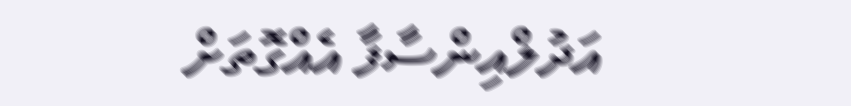އަދުލްއިންސާފާ އެއްގޮތަށް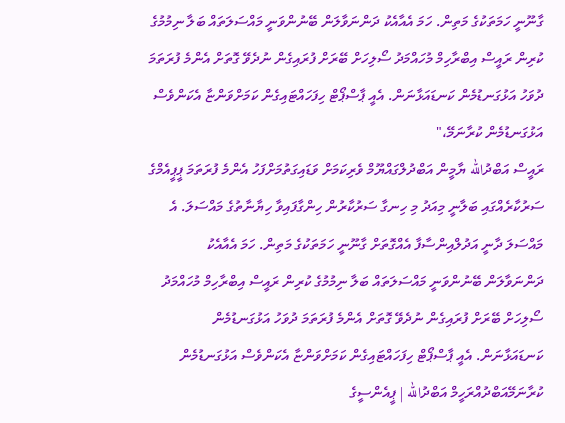ގާނޫނީ ހަމަތަކުގެ މަތިން. ހަމަ އެއާއެކު ދަންނަވާލަން ބޭނުންވަނީ މައްސަލަތައް ބަލާ ނިމުމުގެ ކުރިން ރައީސް އިބްރާހިމް މުހައްމަދު ސޯލިހަށް ބޭރަށް ފުރައިގެން ނުދެވޭ ގޮތަށް އެންމެ ފުރަތަމަ ދުވަހު އަޅުގަނޑުމެން ކަނޑައަޅާނަން. އެއީ ޕާސްޕޯޓް ހިފަހައްޓައިގެން ކަމަށްވަންޏާ އެކަންވެސް އަޅުގަނޑުމެން ކުރާނަމޭ،"
ރައީސް އަބްދުالله ޔާމީން އަބްދުލްގައްޔޫމް ވެރިކަމަށް ވަޑައިގަތުމަށްފަހު އެންމެ ފުރަތަމަ ޕީޕީއެމްގެ ސަރުކާރެއްގައި ބަލާނީ މިއަދު މި ހިނގާ ސަރުކާރުން ހިންގާފައިވާ ހިޔާނާތުގެ މައްސަލަ. އެ މައްސަލަ ދާނީ އަދުލްއިންސާފާ އެއްގޮތަށް ގާނޫނީ ހަމަތަކުގެ މަތިން. ހަމަ އެއާއެކު ދަންނަވާލަން ބޭނުންވަނީ މައްސަލަތައް ބަލާ ނިމުމުގެ ކުރިން ރައީސް އިބްރާހިމް މުހައްމަދު ސޯލިހަށް ބޭރަށް ފުރައިގެން ނުދެވޭ ގޮތަށް އެންމެ ފުރަތަމަ ދުވަހު އަޅުގަނޑުމެން ކަނޑައަޅާނަން. އެއީ ޕާސްޕޯޓް ހިފަހައްޓައިގެން ކަމަށްވަންޏާ އެކަންވެސް އަޅުގަނޑުމެން ކުރާނަމޭއަބްދުއްރަހީމް އަބްދުالله | ޕީއެންސީގެ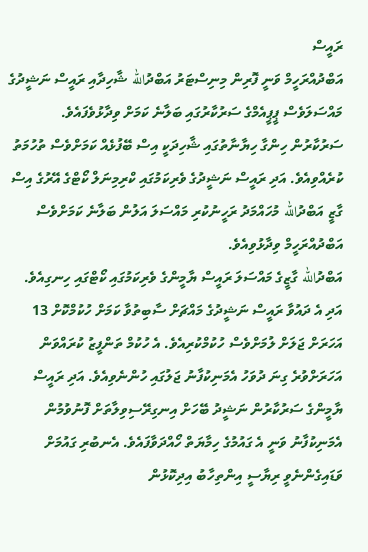ރައީސް
އަބްދުއްރަހީމް ވަނީ ފޮރިން މިނިސްޓަރު އަބްދުالله ޝާހިދާއި ރައީސް ނަޝީދުގެ މައްސަލަވެސް ޕީޕީއެމްގެ ސަރުކާރުގައި ބަލާނެ ކަމަށް ވިދާޅުވެފައެވެ. ސަރުކާރުން ހިންގާ ހިޔާނާތުގައި ޝާހިދަކީ އިސް ބޭފުޅެއް ކަމަށްވެސް ތުހުމަތު ކުރެއްވިއެވެ. އަދި ރައީސް ނަޝީދުގެ ވެރިކަމުގައި ކްރިމިނަލް ކޯޓްގެ އޭރުގެ އިސް ގާޒީ އަބްދުالله މުހައްމަދު ރަހީނުކުރި މައްސަލަ އަލުން ބަލާނެ ކަމަށްވެސް އަބްދުއްރަހީމް ވިދާޅުވިއެވެ.
އަބްދުالله ގާޒީގެ މައްސަލަ ރައީސް ޔާމީންގެ ވެރިކަމުގައި ކޯޓްގައި ހިނގިއެވެ. އަދި އެ ދައުވާ ރައީސް ނަޝީދުގެ މައްޗަށް ސާބިތުވާ ކަމަށް ހުކުމްކޮށް 13 އަހަރަށް ޖަލަށް ލުމަށްވެސް ހުކުމްކުރިއެވެ. އެ ހުކުމް ތަންފީޒު ކުރައްވަން އަހަރަށްވުރެ ގިނަ ދުވަހު އެމަނިކުފާނު ޖަލުގައި ހުންނެވިއެވެ. އަދި ރައީސް ޔާމީންގެ ސަރުކާރުން ނަޝީދު ބޭހަށް އިނގިރޭސިވިލާތަށް ފޮނުވުމުން އެމަނިކުފާނު ވަނީ އެ ގައުމުގެ ހިމާޔަތް ހޯއްދަވާފައެވެ. އެނބުރި ގައުމަށް ވަޑައިގެންނެވީ ރިޔާސީ އިންތިހާބު އިދިކޮޅުން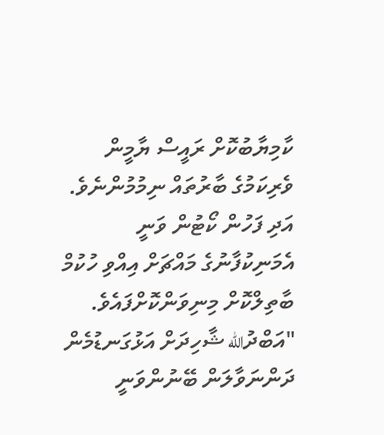ކާމިޔާބުކޮށް ރައީސް ޔާމީން ވެރިކަމުގެ ބާރުތައް ނިމުމުންނެވެ. އަދި ފަހުން ކޯޓުން ވަނީ އެމަނިކުފާނުގެ މައްޗަށް އިއްވި ހުކުމް ބާތިލްކޮށް މިނިވަންކޮށްފައެވެ.
"އަބްދުالله ޝާހިދަށް އަޅުގަނޑުމެން ދަންނަވާލަން ބޭނުންވަނީ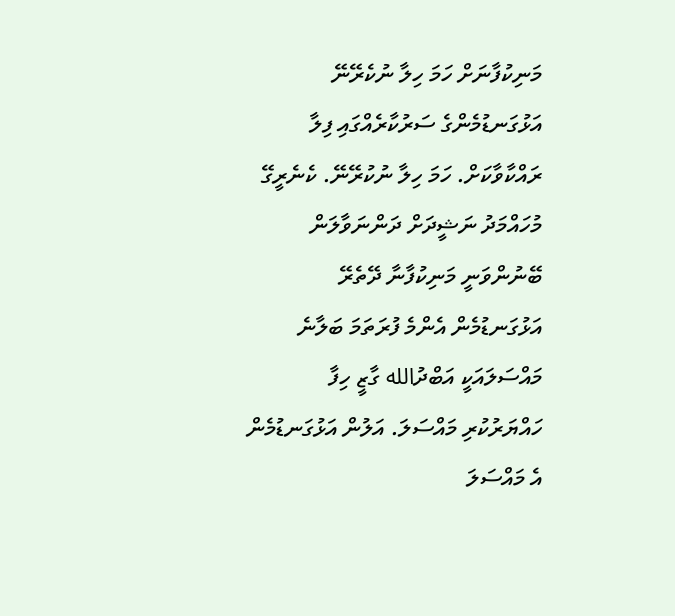މަނިކުފާނަށް ހަމަ ހިލާ ނުކެރޭނޭ އަޅުގަނޑުމެންގެ ސަރުކާރެއްގައި ފިލާ ރައްކާވާކަށް. ހަމަ ހިލާ ނުކުރޭނޭ. ކެނެރީގޭ މުހައްމަދު ނަޝީދަށް ދަންނަވާލަން ބޭނުންވަނީ މަނިކުފާނާ ދޭތެރޭ އަޅުގަނޑުމެން އެންމެ ފުރަތަމަ ބަލާނެ މައްސަލައަކީ އަބްދުالله ގާޒީ ހިފާ ހައްޔަރުކުރި މައްސަލަ. އަލުން އަޅުގަނޑުމެން އެ މައްސަލަ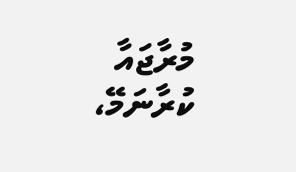މުރާޖައާ ކުރާނަމޭ،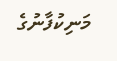މަނިކުފާނުގެ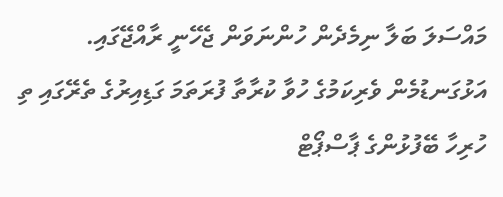މައްސަލަ ބަލާ ނިމެދެން ހުންނަވަން ޖެހޭނީ ރާއްޖޭގައި. އަޅުގަނޑުމެން ވެރިކަމުގެ ހުވާ ކުރާތާ ފުރަތަމަ ގަޑިއިރުގެ ތެރޭގައި ތި ހުރިހާ ބޭފުޅުންގެ ޕާސްޕޯޓް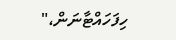ހިފަހައްޓާނަން،"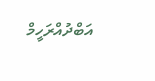އަބްދުއްރަހީމް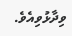ވިދާޅުވިއެވެ.